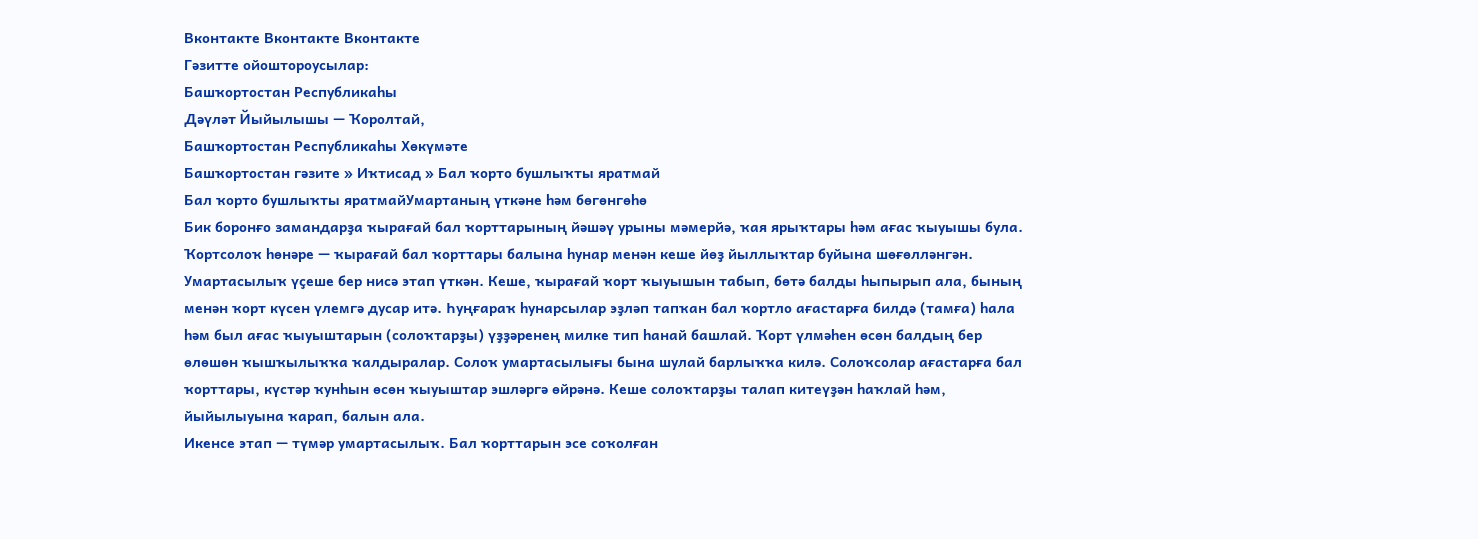Вконтакте Вконтакте Вконтакте
Гәзитте ойоштороусылар:
Башҡортостан Республикаһы
Дәүләт Йыйылышы — Ҡоролтай,
Башҡортостан Республикаһы Хөкүмәте
Башҡортостан гәзите » Иҡтисад » Бал ҡорто бушлыҡты яратмай
Бал ҡорто бушлыҡты яратмайУмартаның үткәне һәм бөгөнгөһө
Бик боронғо замандарҙа ҡырағай бал ҡорттарының йәшәү урыны мәмерйә, ҡая ярыҡтары һәм ағас ҡыуышы була.
Ҡортсолоҡ һөнәре — ҡырағай бал ҡорттары балына һунар менән кеше йөҙ йыллыҡтар буйына шөғөлләнгән. Умартасылыҡ үҫеше бер нисә этап үткән. Кеше, ҡырағай ҡорт ҡыуышын табып, бөтә балды һыпырып ала, бының менән ҡорт күсен үлемгә дусар итә. Һуңғараҡ һунарсылар эҙләп тапҡан бал ҡортло ағастарға билдә (тамға) һала һәм был ағас ҡыуыштарын (солоҡтарҙы) үҙҙәренең милке тип һанай башлай. Ҡорт үлмәһен өсөн балдың бер өлөшөн ҡышҡылыҡҡа ҡалдыралар. Солоҡ умартасылығы бына шулай барлыҡҡа килә. Солоҡсолар ағастарға бал ҡорттары, күстәр ҡунһын өсөн ҡыуыштар эшләргә өйрәнә. Кеше солоҡтарҙы талап китеүҙән һаҡлай һәм, йыйылыуына ҡарап, балын ала.
Икенсе этап — түмәр умартасылыҡ. Бал ҡорттарын эсе соҡолған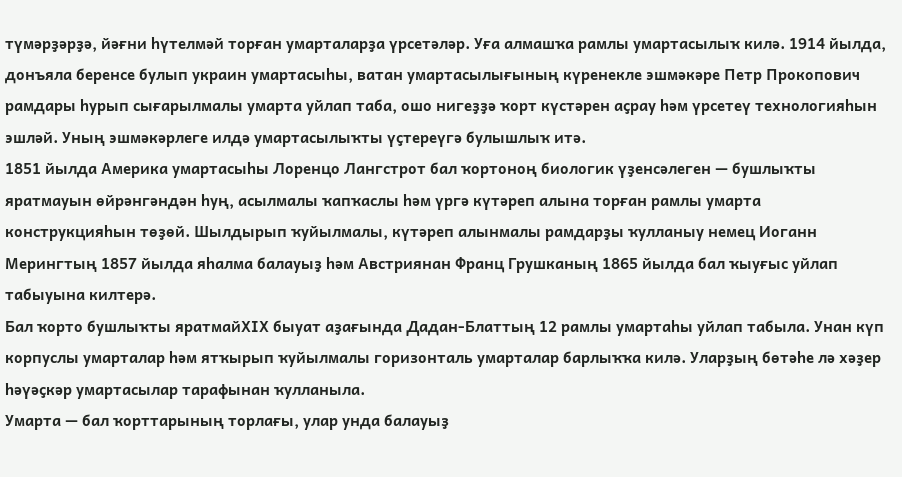түмәрҙәрҙә, йәғни һүтелмәй торған умарталарҙа үрсетәләр. Уға алмашҡа рамлы умартасылыҡ килә. 1914 йылда, донъяла беренсе булып украин умартасыһы, ватан умартасылығының күренекле эшмәкәре Петр Прокопович рамдары һурып сығарылмалы умарта уйлап таба, ошо нигеҙҙә ҡорт күстәрен аҫрау һәм үрсетеү технологияһын эшләй. Уның эшмәкәрлеге илдә умартасылыҡты үҫтереүгә булышлыҡ итә.
1851 йылда Америка умартасыһы Лоренцо Лангстрот бал ҡортоноң биологик үҙенсәлеген — бушлыҡты яратмауын өйрәнгәндән һуң, асылмалы ҡапҡаслы һәм үргә күтәреп алына торған рамлы умарта конструкцияһын төҙөй. Шылдырып ҡуйылмалы, күтәреп алынмалы рамдарҙы ҡулланыу немец Иоганн Мерингтың 1857 йылда яһалма балауыҙ һәм Австриянан Франц Грушканың 1865 йылда бал ҡыуғыс уйлап табыуына килтерә.
Бал ҡорто бушлыҡты яратмайХIХ быуат аҙағында Дадан-Блаттың 12 рамлы умартаһы уйлап табыла. Унан күп корпуслы умарталар һәм ятҡырып ҡуйылмалы горизонталь умарталар барлыҡҡа килә. Уларҙың бөтәһе лә хәҙер һәүәҫкәр умартасылар тарафынан ҡулланыла.
Умарта — бал ҡорттарының торлағы, улар унда балауыҙ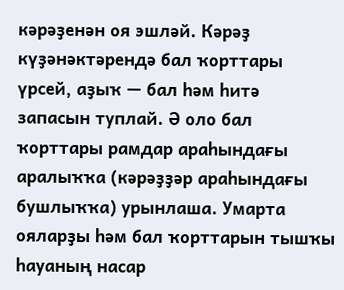кәрәҙенән оя эшләй. Кәрәҙ күҙәнәктәрендә бал ҡорттары үрсей, аҙыҡ — бал һәм һитә запасын туплай. Ә оло бал ҡорттары рамдар араһындағы аралыҡҡа (кәрәҙҙәр араһындағы бушлыҡҡа) урынлаша. Умарта ояларҙы һәм бал ҡорттарын тышҡы һауаның насар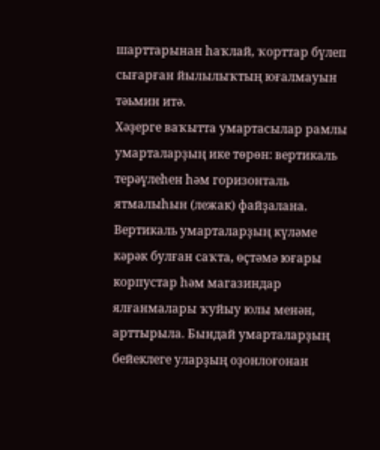шарттарынан һаҡлай, ҡорттар бүлеп сығарған йылылыҡтың юғалмауын тәьмин итә.
Хәҙерге ваҡытта умартасылар рамлы умарталарҙың ике төрөн: вертикаль терәүлеһен һәм горизонталь ятмалыһын (лежак) файҙалана. Вертикаль умарталарҙың күләме кәрәк булған саҡта, өҫтәмә юғары корпустар һәм магазиндар ялғанмалары ҡуйыу юлы менән, арттырыла. Бындай умарталарҙың бейеклеге уларҙың оҙонлоғонан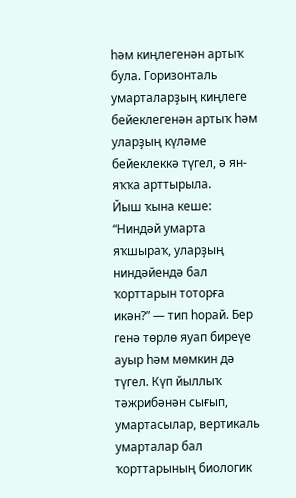һәм киңлегенән артыҡ була. Горизонталь умарталарҙың киңлеге бейеклегенән артыҡ һәм уларҙың күләме бейеклеккә түгел, ә ян-яҡҡа арттырыла.
Йыш ҡына кеше: “Ниндәй умарта яҡшыраҡ, уларҙың ниндәйендә бал ҡорттарын тоторға икән?” — тип һорай. Бер генә төрлө яуап биреүе ауыр һәм мөмкин дә түгел. Күп йыллыҡ тәжрибәнән сығып, умартасылар, вертикаль умарталар бал ҡорттарының биологик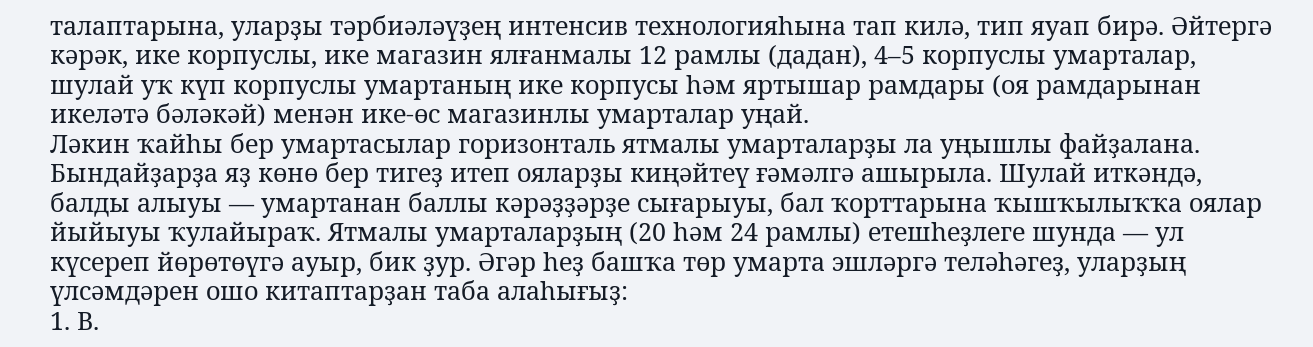талаптарына, уларҙы тәрбиәләүҙең интенсив технологияһына тап килә, тип яуап бирә. Әйтергә кәрәк, ике корпуслы, ике магазин ялғанмалы 12 рамлы (дадан), 4–5 корпуслы умарталар, шулай уҡ күп корпуслы умартаның ике корпусы һәм яртышар рамдары (оя рамдарынан икеләтә бәләкәй) менән ике-өс магазинлы умарталар уңай.
Ләкин ҡайһы бер умартасылар горизонталь ятмалы умарталарҙы ла уңышлы файҙалана. Бындайҙарҙа яҙ көнө бер тигеҙ итеп ояларҙы киңәйтеү ғәмәлгә ашырыла. Шулай иткәндә, балды алыуы — умартанан баллы кәрәҙҙәрҙе сығарыуы, бал ҡорттарына ҡышҡылыҡҡа оялар йыйыуы ҡулайыраҡ. Ятмалы умарталарҙың (20 һәм 24 рамлы) етешһеҙлеге шунда — ул күсереп йөрөтөүгә ауыр, бик ҙур. Әгәр һеҙ башҡа төр умарта эшләргә теләһәгеҙ, уларҙың үлсәмдәрен ошо китаптарҙан таба алаһығыҙ:
1. В.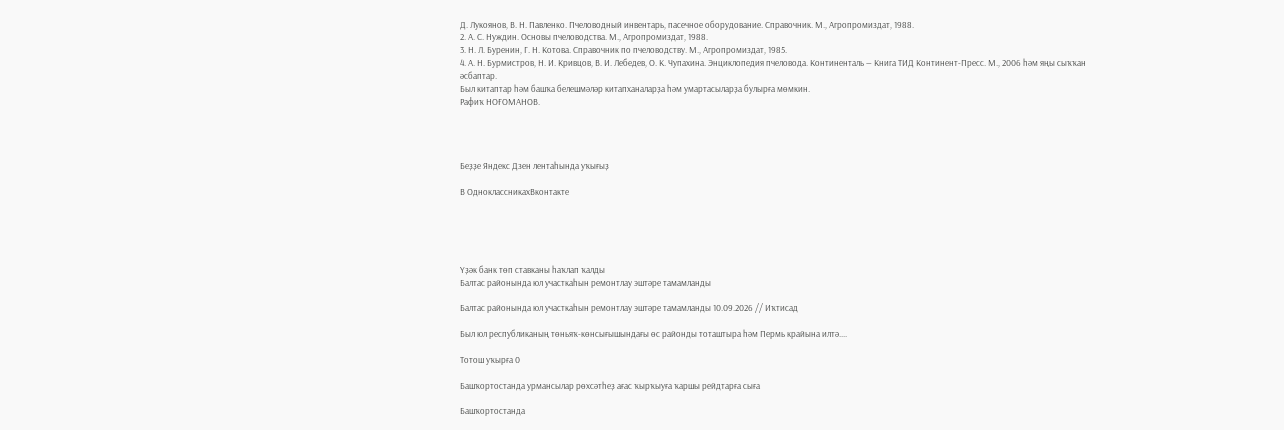Д. Лукоянов, В. Н. Павленко. Пчеловодный инвентарь, пасечное оборудование. Справочник. М., Агропромиздат, 1988.
2. А. С. Нуждин. Основы пчеловодства. М., Агропромиздат, 1988.
3. Н. Л. Буренин, Г. Н. Котова. Справочник по пчеловодству. М., Агропромиздат, 1985.
4. А. Н. Бурмистров, Н. И. Кривцов, В. И. Лебедев, О. К. Чупахина. Энциклопедия пчеловода. Континенталь — Книга ТИД Континент-Пресс. М., 2006 һәм яңы сыҡҡан әсбаптар.
Был китаптар һәм башҡа белешмәләр китапханаларҙа һәм умартасыларҙа булырға мөмкин.
Рафиҡ НОҒОМАНОВ.




Беҙҙе Яндекс Дзен лентаһында уҡығыҙ

В ОдноклассникахВконтакте





Үҙәк банк төп ставканы һаҡлап ҡалды
Балтас районында юл участкаһын ремонтлау эштәре тамамланды

Балтас районында юл участкаһын ремонтлау эштәре тамамланды 10.09.2026 // Иҡтисад

Был юл республиканың төньяҡ-көнсығышындағы өс районды тоташтыра һәм Пермь крайына илтә....

Тотош уҡырға 0

Башҡортостанда урмансылар рөхсәтһеҙ ағас ҡырҡыуға ҡаршы рейдтарға сыға

Башҡортостанда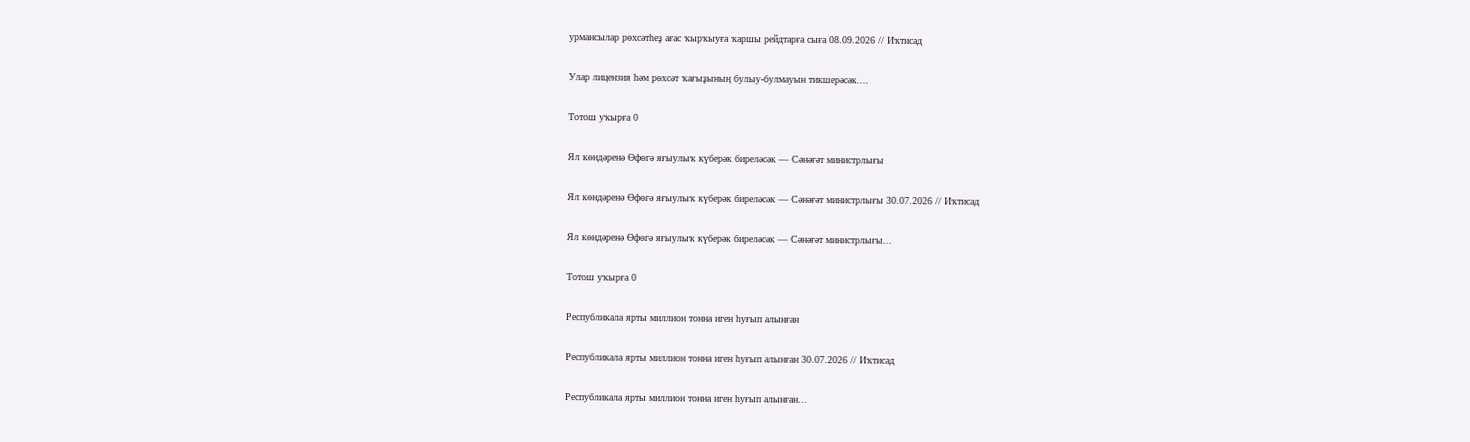урмансылар рөхсәтһеҙ ағас ҡырҡыуға ҡаршы рейдтарға сыға 08.09.2026 // Иҡтисад

Улар лицензия һәм рөхсәт ҡағыҙының булыу-булмауын тикшерәсәк....

Тотош уҡырға 0

Ял көндәренә Өфөгә яғыулыҡ күберәк биреләсәк — Сәнәғәт министрлығы

Ял көндәренә Өфөгә яғыулыҡ күберәк биреләсәк — Сәнәғәт министрлығы 30.07.2026 // Иҡтисад

Ял көндәренә Өфөгә яғыулыҡ күберәк биреләсәк — Сәнәғәт министрлығы...

Тотош уҡырға 0

Республикала ярты миллион тонна иген һуғып алынған

Республикала ярты миллион тонна иген һуғып алынған 30.07.2026 // Иҡтисад

Республикала ярты миллион тонна иген һуғып алынған...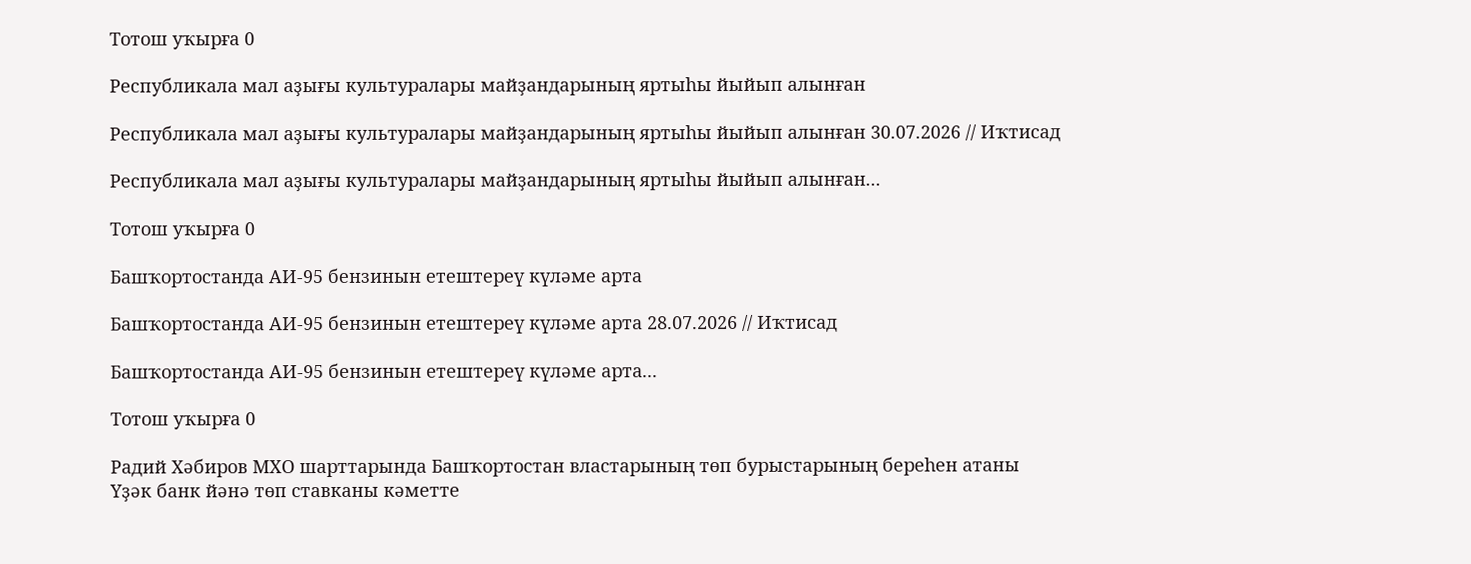Тотош уҡырға 0

Республикала мал аҙығы культуралары майҙандарының яртыһы йыйып алынған

Республикала мал аҙығы культуралары майҙандарының яртыһы йыйып алынған 30.07.2026 // Иҡтисад

Республикала мал аҙығы культуралары майҙандарының яртыһы йыйып алынған...

Тотош уҡырға 0

Башҡортостанда АИ-95 бензинын етештереү күләме арта

Башҡортостанда АИ-95 бензинын етештереү күләме арта 28.07.2026 // Иҡтисад

Башҡортостанда АИ-95 бензинын етештереү күләме арта...

Тотош уҡырға 0

Радий Хәбиров МХО шарттарында Башҡортостан властарының төп бурыстарының береһен атаны
Үҙәк банк йәнә төп ставканы кәметте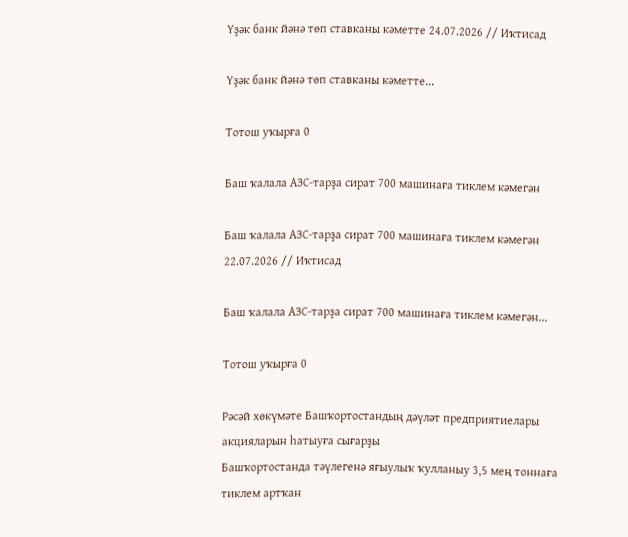Үҙәк банк йәнә төп ставканы кәметте 24.07.2026 // Иҡтисад

Үҙәк банк йәнә төп ставканы кәметте...

Тотош уҡырға 0

Баш ҡалала АЗС-тарҙа сират 700 машинаға тиклем кәмегән

Баш ҡалала АЗС-тарҙа сират 700 машинаға тиклем кәмегән 22.07.2026 // Иҡтисад

Баш ҡалала АЗС-тарҙа сират 700 машинаға тиклем кәмегән...

Тотош уҡырға 0

Рәсәй хөкүмәте Башҡортостандың дәүләт предприятиелары акцияларын һатыуға сығарҙы
Башҡортостанда тәүлегенә яғыулыҡ ҡулланыу 3,5 мең тоннаға тиклем артҡан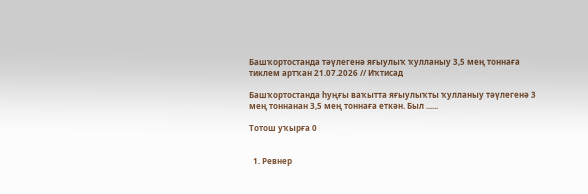Башҡортостанда тәүлегенә яғыулыҡ ҡулланыу 3,5 мең тоннаға тиклем артҡан 21.07.2026 // Иҡтисад

Башҡортостанда һуңғы ваҡытта яғыулыҡты ҡулланыу тәүлегенә 3 мең тоннанан 3,5 мең тоннаға еткән. Был ......

Тотош уҡырға 0


  1. Ревнер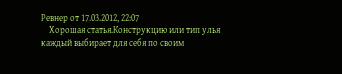Ревнер от 17.03.2012, 22:07
    Хорошая статья.Конструкцию или тип улья каждый выбирает для себя по своим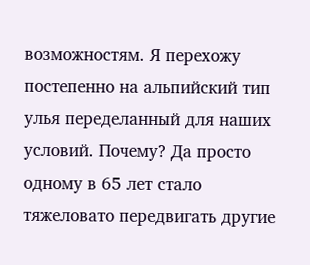возможностям. Я перехожу постепенно на альпийский тип улья переделанный для наших условий. Почему? Да просто одному в 65 лет стало тяжеловато передвигать другие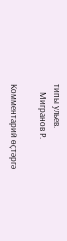типы ульев.
    Мигранов Р.

Комментарий өҫтәргә